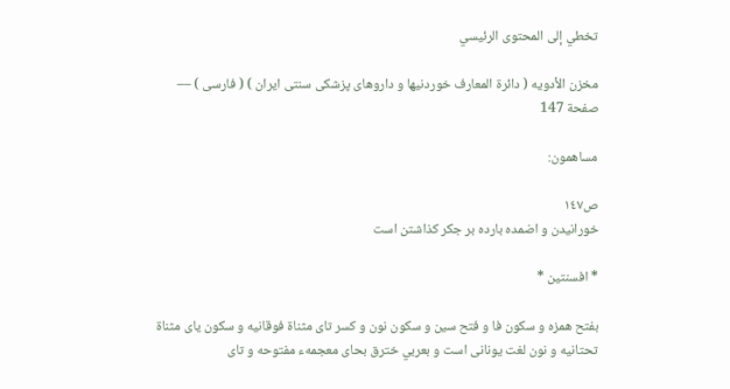تخطي إلى المحتوى الرئيسي

مخزن الأدويه ( دائرة المعارف خوردنيها و داروهاى پزشكى سنتى ايران ) ( فارسى ) — صفحة 147

مساهمون:

ص١٤٧
خورانيدن و اضمده بارده بر جكر كذاشتن است

* افسنتين *

بفتح همزه و سكون فا و فتح سين و سكون نون و كسر تاى مثناة فوقانيه و سكون ياى مثناة تحتانيه و نون لغت يونانى است و بعربي خترق بحاى معجمهء مفتوحه و تاى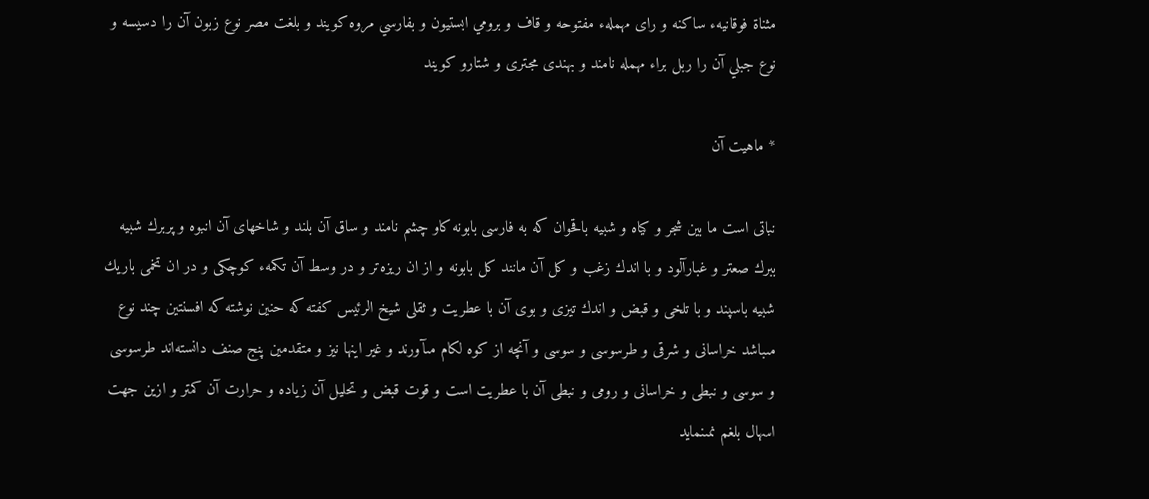مثناة فوقانيهء ساكنه و راى مهملهء مفتوحه و قاف و برومي ابستيون و بفارسي مروه كويند و بلغت مصر نوع زبون آن را دسيسه و نوع جبلي آن را ربل براء مهمله نامند و بهندى مجترى و شتارو كويند

* ماهيت آن

نباتى است ما بين شجر و كياه و شبيه باقحوان كه به فارسى بابونه كاو چشم نامند و ساق آن بلند و شاخهاى آن انبوه و پربرك شبيه ببرك صعتر و غبارآلود و با اندك زغب و كل آن مانند كل بابونه و از ان ريزه‌تر و در وسط آن تكمهء كوچكى و در ان تخمى باريك شبيه باسپند و با تلخى و قبض و اندك تيزى و بوى آن با عطريت و ثقلى شيخ الرئيس كفته كه حنين نوشته كه افسنتين چند نوع مىباشد خراسانى و شرقى و طرسوسى و سوسى و آنچه از كوه لكام مىآورند و غير اينها نيز و متقدمين پنج صنف دانسته‌اند طرسوسى و سوسى و نبطى و خراسانى و رومى و نبطى آن با عطريت است و قوت قبض و تحليل آن زياده و حرارت آن كمتر و ازين جهت اسهال بلغم نمىنمايد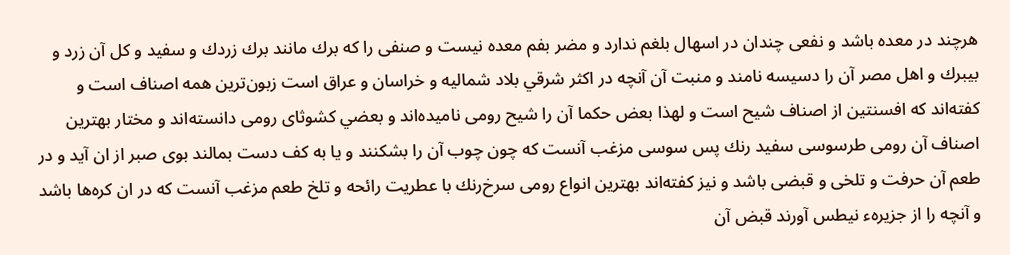هرچند در معده باشد و نفعى چندان در اسهال بلغم ندارد و مضر بفم معده نيست و صنفى را كه برك مانند برك زردك و سفيد و كل آن زرد و بيبرك و اهل مصر آن را دسيسه نامند و منبت آن آنچه در اكثر شرقي بلاد شماليه و خراسان و عراق است زبون‌ترين همه اصناف است و كفته‌اند كه افسنتين از اصناف شيح است و لهذا بعض حكما آن را شيح رومى ناميده‌اند و بعضي كشوثاى رومى دانسته‌اند و مختار بهترين اصناف آن رومى طرسوسى سفيد رنك پس سوسى مزغب آنست كه چون چوب آن را بشكنند و يا به كف دست بمالند بوى صبر از ان آيد و در طعم آن حرفت و تلخى و قبضى باشد و نيز كفته‌اند بهترين انواع رومى سرخ‌رنك با عطريت رائحه و تلخ طعم مزغب آنست كه در ان كره‌ها باشد و آنچه را از جزيرهء نيطس آورند قبض آن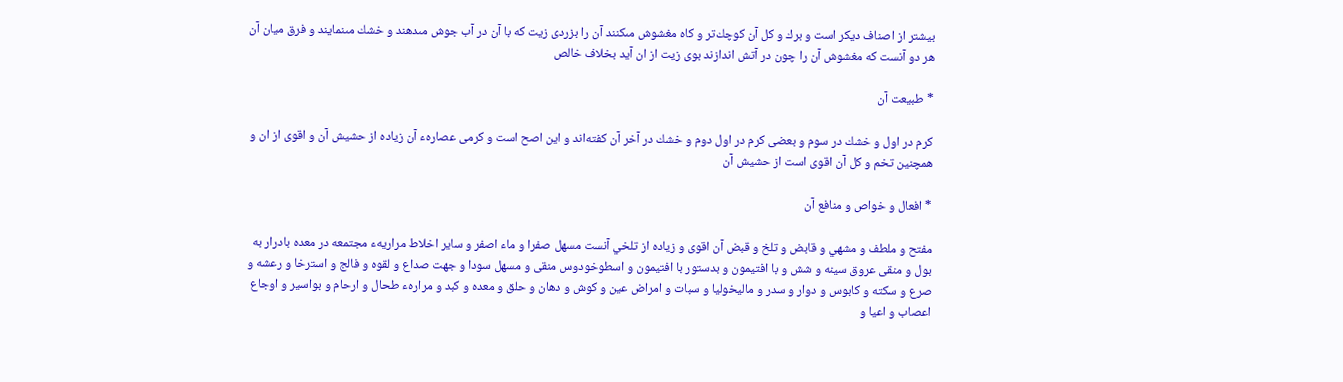بيشتر از اصناف ديكر است و برك و كل آن كوچك‌تر و كاه مغشوش مىكنند آن را بزردى زيت كه با آن در آب جوش مىدهند و خشك مىنمايند و فرق ميان آن هر دو آنست كه مغشوش آن را چون در آتش اندازند بوى زيت از ان آيد بخلاف خالص

* طبيعت آن

كرم در اول و خشك در سوم و بعضى كرم در اول دوم و خشك در آخر آن كفته‌اند و اين اصح است و كرمى عصارهء آن زياده از حشيش آن و اقوى از ان و همچنين تخم و كل آن اقوى است از حشيش آن

* افعال و خواص و منافع آن

مفتح و ملطف و مشهي و قابض و تلخ و قبض آن اقوى و زياده از تلخي آنست مسهل صفرا و ماء اصفر و ساير اخلاط مراريهء مجتمعه در معده بادرار به بول و منقى عروق سينه و شش و با افتيمون و بدستور با افتيمون و اسطوخودوس منقى و مسهل سودا و جهت صداع و لقوه و فالج و استرخا و رعشه و صرع و سكته و كابوس و دوار و سدر و ماليخوليا و سبات و امراض عين و كوش و دهان و حلق و معده و كبد و مرارهء طحال و ارحام و بواسير و اوجاع اعصاب و اعيا و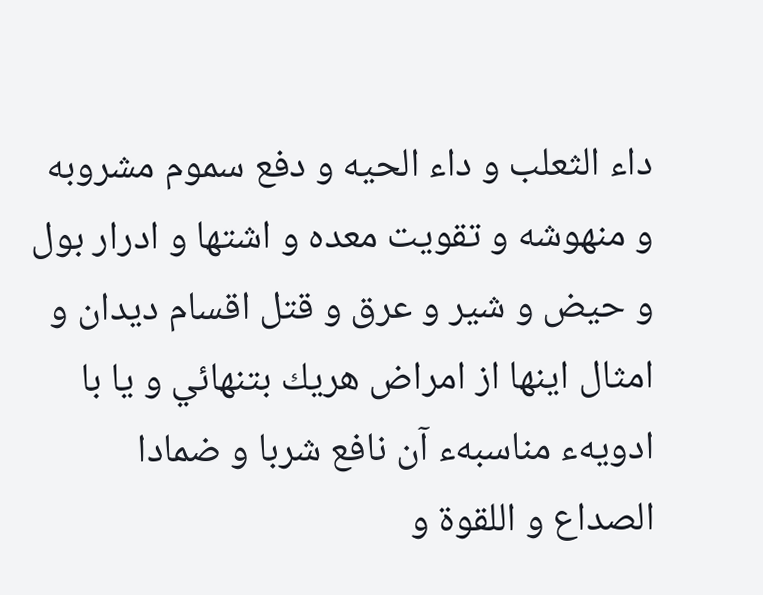داء الثعلب و داء الحيه و دفع سموم مشروبه و منهوشه و تقويت معده و اشتها و ادرار بول و حيض و شير و عرق و قتل اقسام ديدان و امثال اينها از امراض هريك بتنهائي و يا با ادويهء مناسبهء آن نافع شربا و ضمادا الصداع و اللقوة و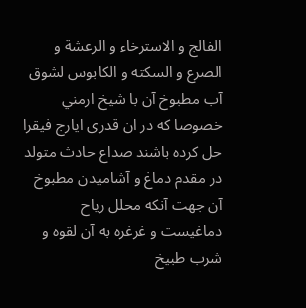الفالج و الاسترخاء و الرعشة و الصرع و السكته و الكابوس لشوق آب مطبوخ آن با شيخ ارمني خصوصا كه در ان قدرى ايارج فيقرا حل كرده باشند صداع حادث متولد در مقدم دماغ و آشاميدن مطبوخ آن جهت آنكه محلل رياح دماغيست و غرغره به آن لقوه و شرب طبيخ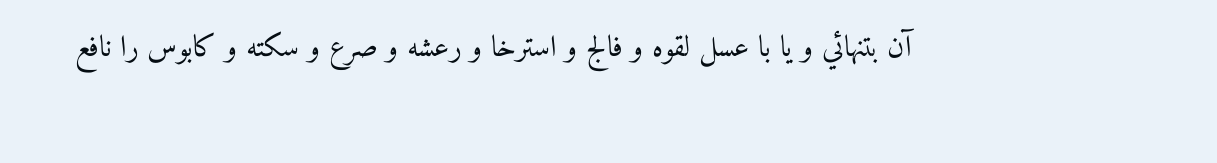آن بتنهائي و يا با عسل لقوه و فالج و استرخا و رعشه و صرع و سكته و كابوس را نافع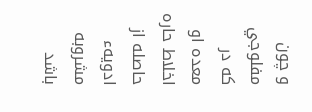و چون مفلوجي كه در معده او اخلاط حاره حاصله از ادويهء مشروبه باشد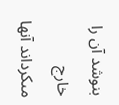بنوشد آن را خارج مىكرداند آنها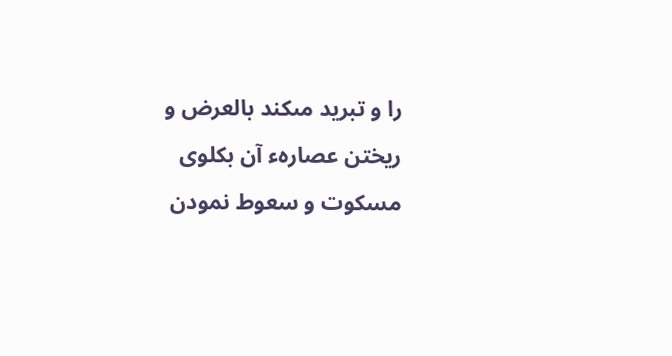را و تبريد مىكند بالعرض و ريختن عصارهء آن بكلوى مسكوت و سعوط نمودن